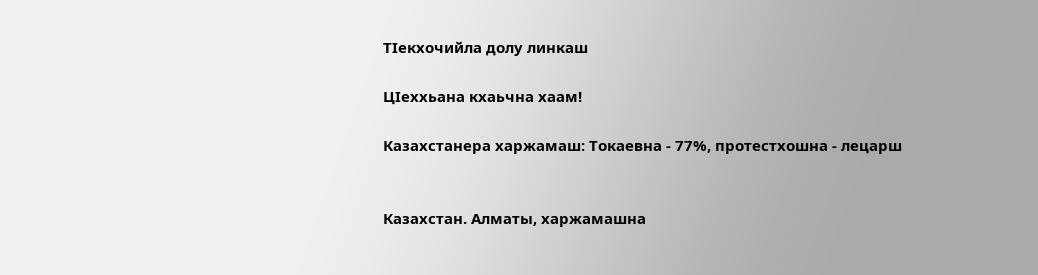ТIекхочийла долу линкаш

ЦIеххьана кхаьчна хаам!

Казахстанера харжамаш: Токаевна - 77%, протестхошна - лецарш


Казахстан. Алматы, харжамашна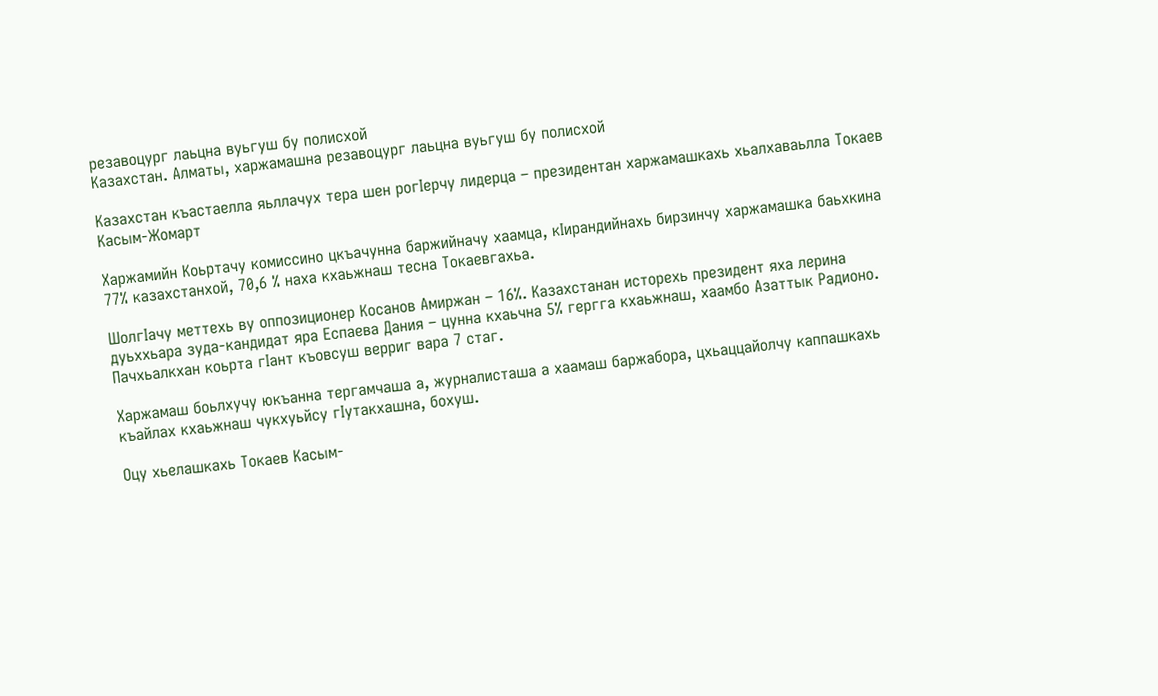резавоцург лаьцна вуьгуш бу полисхой
Казахстан. Алматы, харжамашна резавоцург лаьцна вуьгуш бу полисхой

Казахстан къастаелла яьллачух тера шен рогIерчу лидерца – президентан харжамашкахь хьалхаваьлла Токаев Касым-Жомарт

Харжамийн Коьртачу комиссино цкъачунна баржийначу хаамца, кIирандийнахь бирзинчу харжамашка баьхкина 77% казахстанхой, 70,6 % наха кхаьжнаш тесна Токаевгахьа.

ШолгIачу меттехь ву оппозиционер Косанов Амиржан – 16%. Казахстанан исторехь президент яха лерина дуьххьара зуда-кандидат яра Еспаева Дания – цунна кхаьчна 5% гергга кхаьжнаш, хаамбо Азаттык Радионо. Пачхьалкхан коьрта гIант къовсуш верриг вара 7 стаг.

Харжамаш боьлхучу юкъанна тергамчаша а, журналисташа а хаамаш баржабора, цхьаццайолчу каппашкахь къайлах кхаьжнаш чукхуьйсу гIутакхашна, бохуш.

Оцу хьелашкахь Токаев Касым-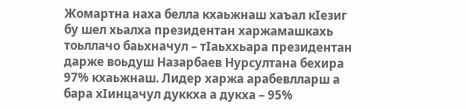Жомартна наха белла кхаьжнаш хаъал кIезиг бу шел хьалха президентан харжамашкахь тоьллачо баьхначул – тIаьххьара президентан дарже воьдуш Назарбаев Нурсултана бехира 97% кхаьжнаш. Лидер харжа арабевлларш а бара хIинцачул дуккха а дукха – 95%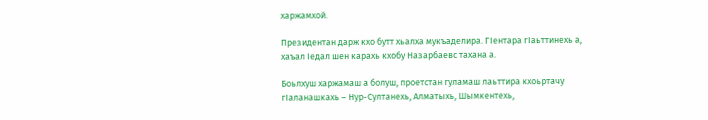харжамхой.

Президентан дарж кхо бутт хьалха мукъаделира. ГIентара гIаьттинехь а, хаъал Iедал шен карахь кхобу Назарбаевс тахана а.

Боьлхуш харжамаш а болуш, проетстан гуламаш лаьттира кхоьртачу гIаланашкахь – Нур-Султанехь, Алматыхь, Шымкентехь,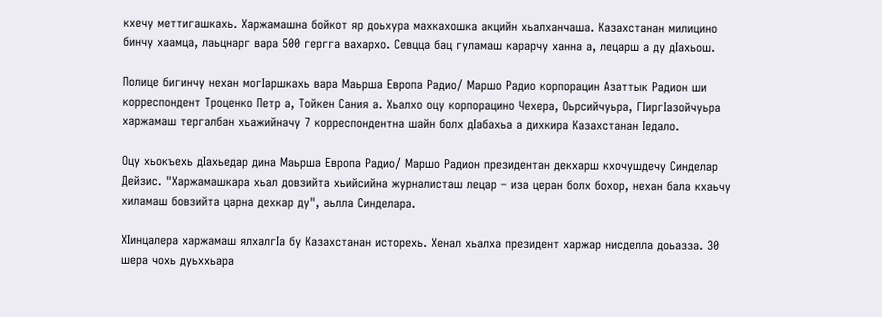кхечу меттигашкахь. Харжамашна бойкот яр доьхура махкахошка акцийн хьалханчаша. Казахстанан милицино бинчу хаамца, лаьцнарг вара 500 гергга вахархо. Севцца бац гуламаш карарчу ханна а, лецарш а ду дIахьош.

Полице бигинчу нехан могIаршкахь вара Маьрша Европа Радио/ Маршо Радио корпорацин Азаттык Радион ши корреспондент Троценко Петр а, Тойкен Сания а. Хьалхо оцу корпорацино Чехера, Оьрсийчуьра, ГIиргIазойчуьра харжамаш тергалбан хьажийначу 7 корреспондентна шайн болх дIабахьа а дихкира Казахстанан Iедало.

Оцу хьокъехь дIахьедар дина Маьрша Европа Радио/ Маршо Радион президентан декхарш кхочушдечу Синделар Дейзис. "Харжамашкара хьал довзийта хьийсийна журналисташ лецар – иза церан болх бохор, нехан бала кхаьчу хиламаш бовзийта царна дехкар ду", аьлла Синделара.

ХIинцалера харжамаш ялхалгIа бу Казахстанан исторехь. Хенал хьалха президент харжар нисделла доьазза. 30 шера чохь дуьххьара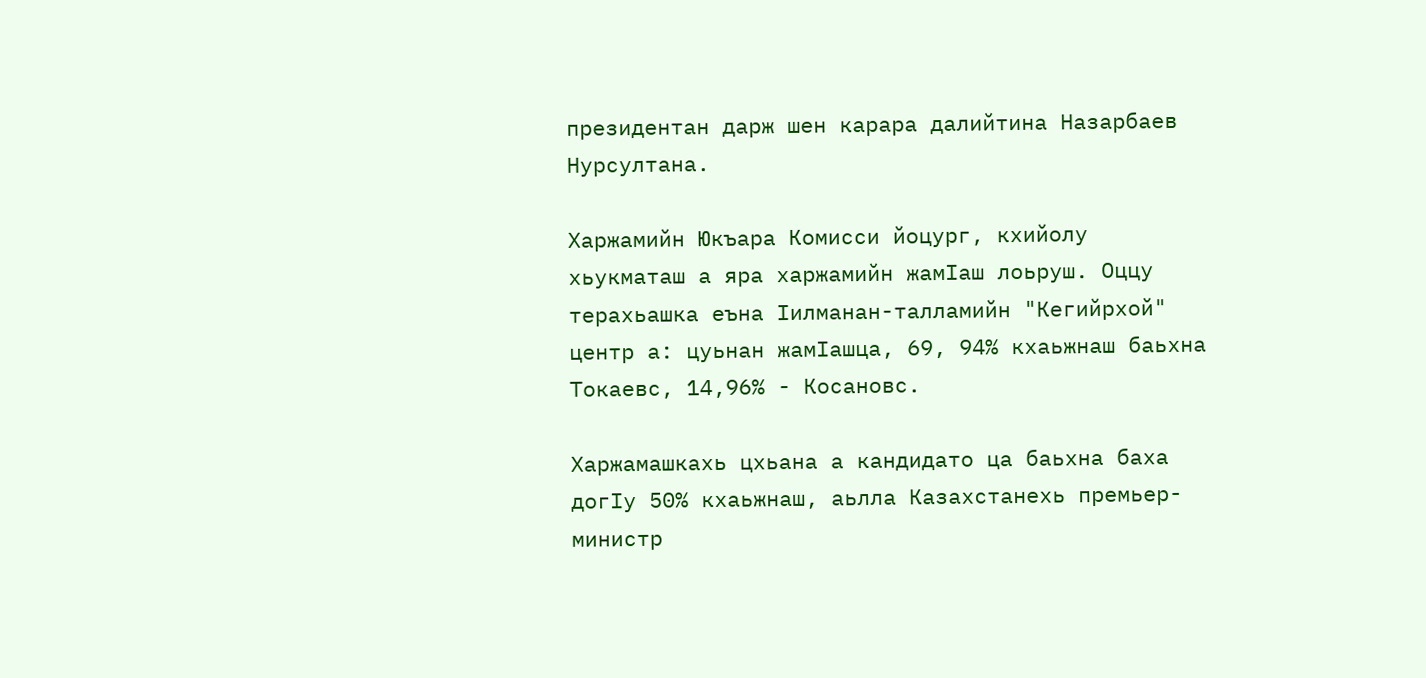президентан дарж шен карара далийтина Назарбаев Нурсултана.

Харжамийн Юкъара Комисси йоцург, кхийолу хьукматаш а яра харжамийн жамIаш лоьруш. Оццу терахьашка еъна Iилманан-талламийн "Кегийрхой" центр а: цуьнан жамIашца, 69, 94% кхаьжнаш баьхна Токаевс, 14,96% - Косановс.

Харжамашкахь цхьана а кандидато ца баьхна баха догIу 50% кхаьжнаш, аьлла Казахстанехь премьер-министр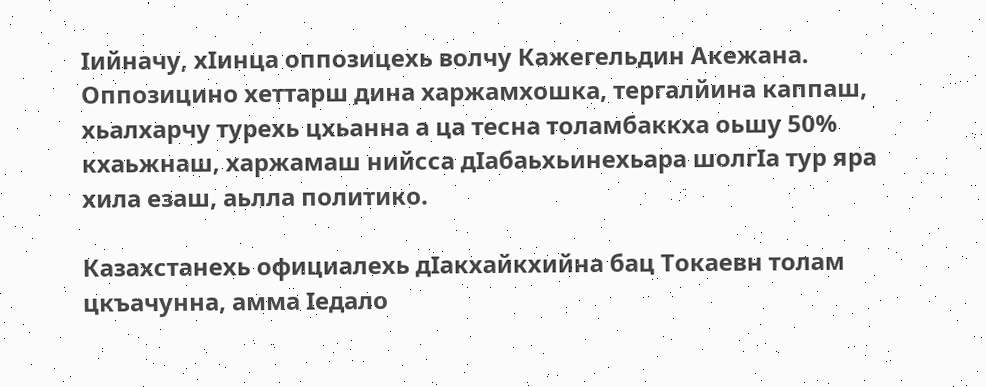Iийначу, хIинца оппозицехь волчу Кажегельдин Акежана. Оппозицино хеттарш дина харжамхошка, тергалйина каппаш, хьалхарчу турехь цхьанна а ца тесна толамбаккха оьшу 50% кхаьжнаш, харжамаш нийсса дIабаьхьинехьара шолгIа тур яра хила езаш, аьлла политико.

Казахстанехь официалехь дIакхайкхийна бац Токаевн толам цкъачунна, амма Iедало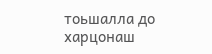тоьшалла до харцонаш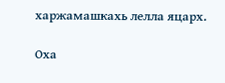харжамашкахь лелла яцарх.

Оха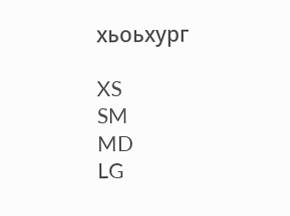хьоьхург

XS
SM
MD
LG